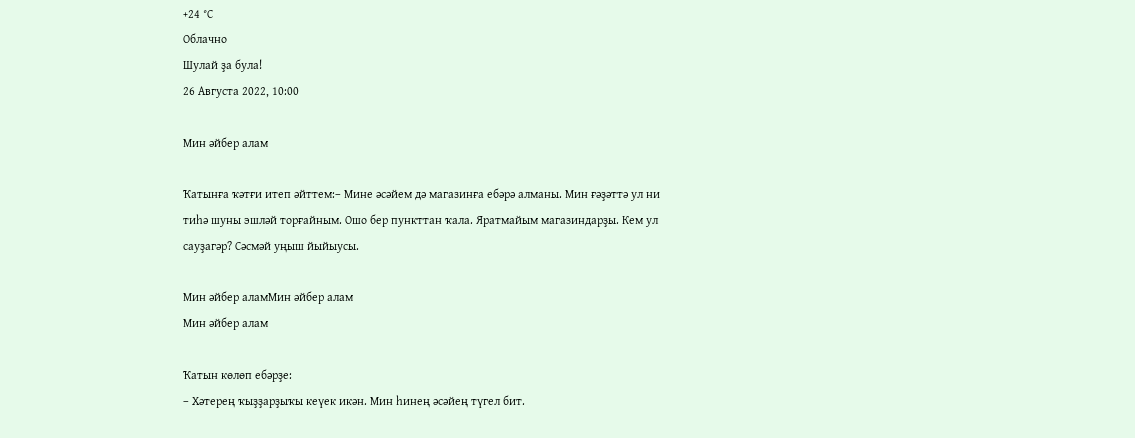+24 °С
Облачно
Шулай ҙа була!
26 Августа 2022, 10:00

Мин әйбер алам

Ҡатынға ҡәтғи итеп әйттем:– Мине әсәйем дә магазинға ебәрә алманы. Мин ғәҙәттә ул ни тиһә шуны эшләй торғайным. Ошо бер пункттан ҡала. Яратмайым магазиндарҙы. Кем ул сауҙагәр? Сәсмәй уңыш йыйыусы.

Мин әйбер аламМин әйбер алам
Мин әйбер алам

Ҡатын көлөп ебәрҙе:
– Хәтерең ҡыҙҙарҙыҡы кеүек икән. Мин һинең әсәйең түгел бит.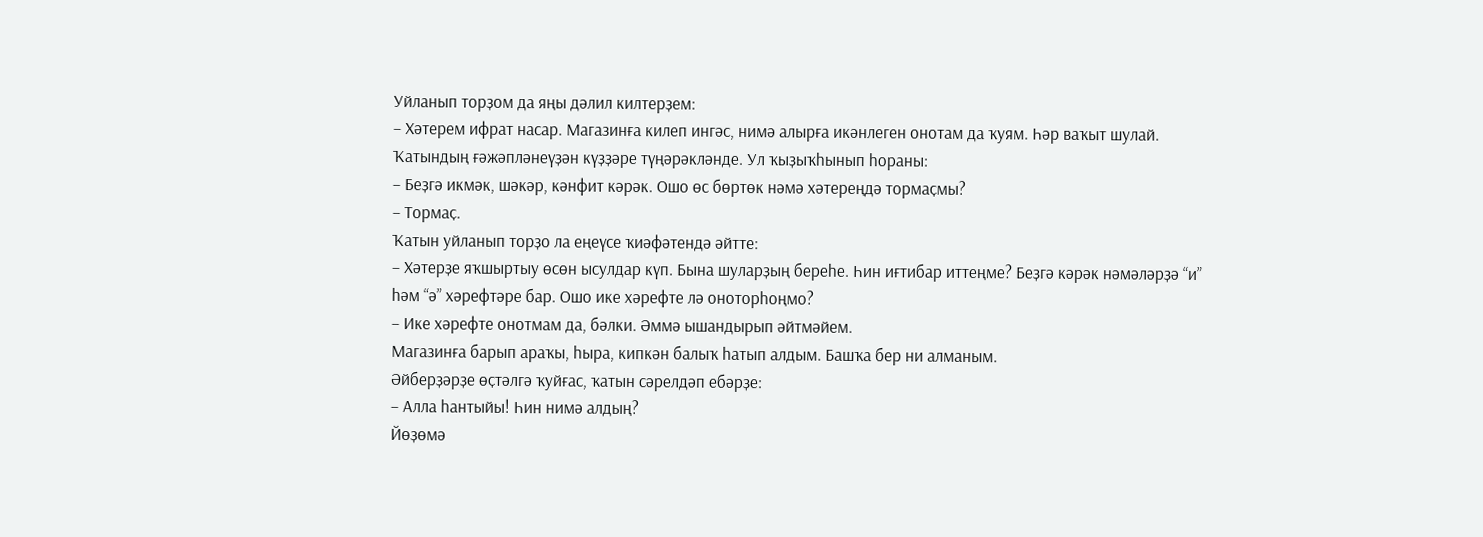Уйланып торҙом да яңы дәлил килтерҙем:
– Хәтерем ифрат насар. Магазинға килеп ингәс, нимә алырға икәнлеген онотам да ҡуям. Һәр ваҡыт шулай.
Ҡатындың ғәжәпләнеүҙән күҙҙәре түңәрәкләнде. Ул ҡыҙыҡһынып һораны:
– Беҙгә икмәк, шәкәр, кәнфит кәрәк. Ошо өс бөртөк нәмә хәтереңдә тормаҫмы?
– Тормаҫ.
Ҡатын уйланып торҙо ла еңеүсе ҡиәфәтендә әйтте:
– Хәтерҙе яҡшыртыу өсөн ысулдар күп. Бына шуларҙың береһе. Һин иғтибар иттеңме? Беҙгә кәрәк нәмәләрҙә “и” һәм “ә” хәрефтәре бар. Ошо ике хәрефте лә оноторһоңмо?
– Ике хәрефте онотмам да, бәлки. Әммә ышандырып әйтмәйем.
Магазинға барып араҡы, һыра, кипкән балыҡ һатып алдым. Башҡа бер ни алманым.
Әйберҙәрҙе өҫтәлгә ҡуйғас, ҡатын сәрелдәп ебәрҙе:
– Алла һантыйы! Һин нимә алдың?
Йөҙөмә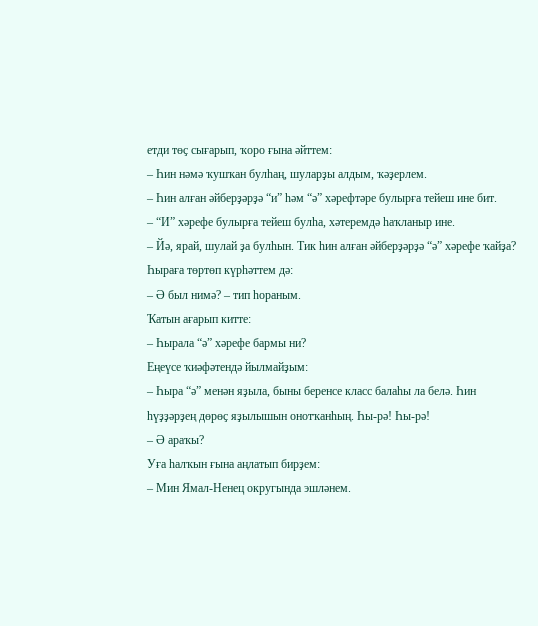етди төҫ сығарып, ҡоро ғына әйттем:
– Һин нәмә ҡушҡан булһаң, шуларҙы алдым, ҡәҙерлем.
– Һин алған әйберҙәрҙә “и” һәм “ә” хәрефтәре булырға тейеш ине бит.
– “И” хәрефе булырға тейеш булһа, хәтеремдә һаҡланыр ине.
– Йә, ярай, шулай ҙа булһын. Тик һин алған әйберҙәрҙә “ә” хәрефе ҡайҙа?
Һыраға төртөп күрһәттем дә:
– Ә был нимә? – тип һораным.
Ҡатын ағарып китте:
– Һырала “ә” хәрефе бармы ни?
Еңеүсе ҡиәфәтендә йылмайҙым:
– Һыра “ә” менән яҙыла, быны беренсе класс балаһы ла белә. Һин һүҙҙәрҙең дөрөҫ яҙылышын онотҡанһың. Һы-рә! Һы-рә!
– Ә араҡы?
Уға һалҡын ғына аңлатып бирҙем:
– Мин Ямал-Ненец округында эшләнем.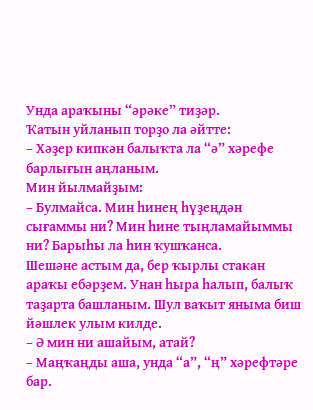Унда араҡыны “әрәке” тиҙәр.
Ҡатын уйланып торҙо ла әйтте:
– Хәҙер кипкән балыҡта ла “ә” хәрефе барлығын аңланым.
Мин йылмайҙым:
– Булмайса. Мин һинең һүҙеңдән сығаммы ни? Мин һине тыңламайыммы ни? Барыһы ла һин ҡушҡанса.
Шешәне астым да, бер ҡырлы стакан араҡы ебәрҙем. Унан һыра һалып, балыҡ таҙарта башланым. Шул ваҡыт яныма биш йәшлек улым килде.
– Ә мин ни ашайым, атай?
– Маңҡаңды аша, унда “а”, “ң” хәрефтәре бар.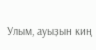Улым, ауыҙын киң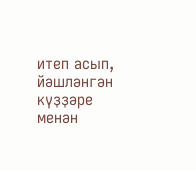итеп асып, йәшләнгән күҙҙәре менән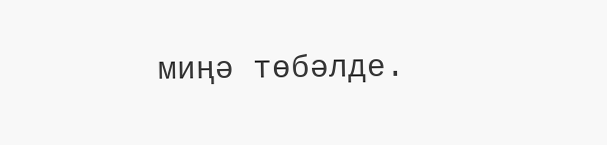миңә төбәлде.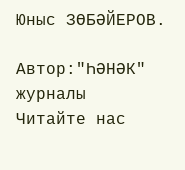Юныс ЗӨБӘЙЕРОВ.

Автор:"ҺӘНӘК" журналы
Читайте нас